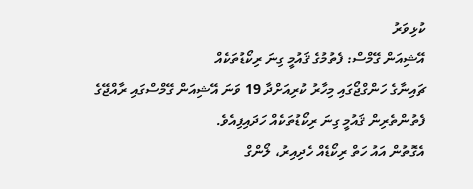ކުޅިވަރު
އޭޝިއަން ގޭމްސް: ފެތުމުގެ ޤައުމީ ގިނަ ރިކޯޑުތަކެއް
ޗައިނާގެ ހަންގްޖޯގައި މިހާރު ކުރިއަށްދާ 19 ވަނަ އޭޝިއަން ގޭމްސްގައި ރާއްޖޭގެ ފެތުންތެރިން ޤައުމީ ގިނަ ރިކޯޑުތަކެއް ހަދައިފިއެވެ.
އެގޮތުން އައު ހަތް ރިކޯޑެއް ހެދިއިރު، ލޯންގް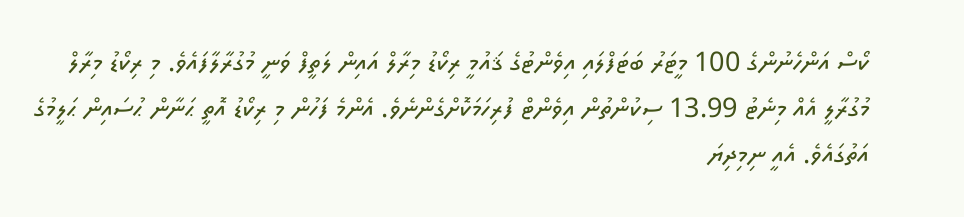ކޯސް އަންހެނުންގެ 100 މީޓަރު ބަޓަފްލައި އިވެންޓުގެ ޤައުމީ ރިކޯޑު މިރާލް އައިން ލަތީފް ވަނީ މުގުރާލާފައެވެ. މި ރިކޯޑު މިރާލް މުގުރާލީ އެއް މިނެޓު 13.99 ސިކުންތުން އިވެންޓް ފުރިހަމަކޮށްގެންނެވެ. އެންމެ ފަހުން މި ރިކޯޑު އޮތީ ޙަނާން ޙުސައިން ޙަލީމުގެ އަތުގައެވެ. އެއީ ނިމިދިޔަ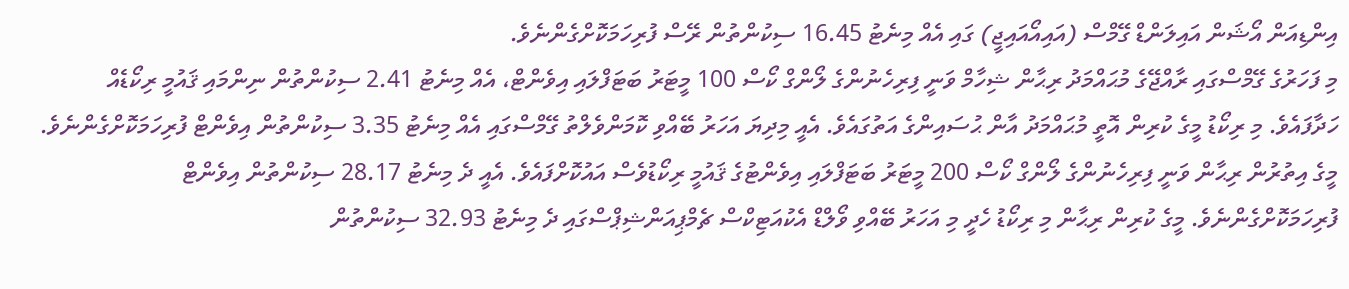އިންޑިއަން އޯޝަން އައިލަންޑް ގޭމްސް (އައިއޯއައިޖީ) ގައި އެއް މިނެޓު 16.45 ސިކުންތުން ރޭސް ފުރިހަމަކޮށްގެންނެވެ.
މި ފަހަރުގެ ގޭމްސްގައި ރާއްޖޭގެ މުޙައްމަދު ރިޙާން ޝިހާމް ވަނީ ފިރިހެނުންގެ ލޯންގް ކޯސް 100 މީޓަރު ބަޓަފްލައި އިވެންޓް، އެއް މިނެޓު 2.41 ސިކުންތުން ނިންމައި ޤައުމީ ރިކޯޑެއް ހަދާފައެވެ. މި ރިކޯޑު މީގެ ކުރިން އޮތީ މުޙައްމަދު އާން ޙުސައިންގެ އަތުގައެވެ. އެއީ މިދިޔަ އަހަރު ބޭއްވި ކޮމަންވެލްތު ގޭމްސްގައި އެއް މިނެޓު 3.35 ސިކުންތުން އިވެންޓް ފުރިހަމަކޮށްގެންނެވެ.
މީގެ އިތުރުން ރިޙާން ވަނީ ފިރިހެނުންގެ ލޯންގް ކޯސް 200 މީޓަރު ބަޓަފްލައި އިވެންޓުގެ ޤައުމީ ރިކޯޑުވެސް އައުކޮށްފައެވެ. އެއީ ދެ މިނެޓު 28.17 ސިކުންތުން އިވެންޓް ފުރިހަމަކޮށްގެންނެވެ. މީގެ ކުރިން ރިޙާން މި ރިކޯޑު ހެދީ މި އަހަރު ބޭއްވި ވޯލްޑް އެކުއަޓިކްސް ޗެމްޕިއަންޝިޕްސްގައި ދެ މިނެޓު 32.93 ސިކުންތުން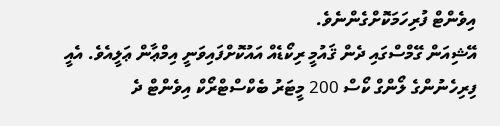އިވެންޓް ފުރިހަމަކޮށްގެންނެވެ.
އޭޝިއަން ގޭމްސްގައި ދެން ޤައުމީ ރިކޯޑެއް އައުކޮށްފައިވަނީ އިމްޢާން ޢަލީއެވެ. އެއީ ފިރިހެނުންގެ ލޯންގް ކޯސް 200 މީޓަރު ބެކްސްޓްރޯކް އިވެންޓް ދެ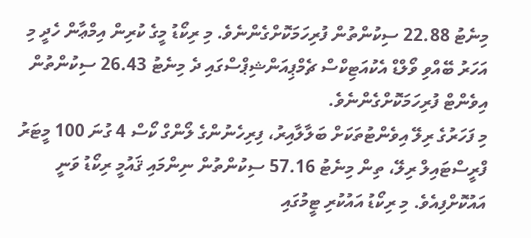މިނެޓު 22.88 ސިކުންތުން ފުރިހަމަކޮށްގެންނެވެ. މި ރިކޯޑު މީގެ ކުރިން އިމްޢާން ހެދީ މި އަހަރު ބޭއްވި ވޯލްޑް އެކުއަޓިކްސް ޗެމްޕިއަންޝިޕްސްގައި ދެ މިނެޓު 26.43 ސިކުންތުން އިވެންޓް ފުރިހަމަކޮށްގެންނެވެ.
މި ފަހަރުގެ ރިލޭ އިވެންޓުތަކަށް ބަލާލާއިރު، ފިރިހެނުންގެ ލޯންގް ކޯސް 4 ގުނަ 100 މީޓަރު ފްރީސްޓައިލް ރިލޭ، ތިން މިނެޓު 57.16 ސިކުންތުން ނިންމައި ޤައުމީ ރިކޯޑު ވަނީ އައުކޮށްފިއެވެ. މި ރިކޯޑު އައުކުރި ޓީމުގައި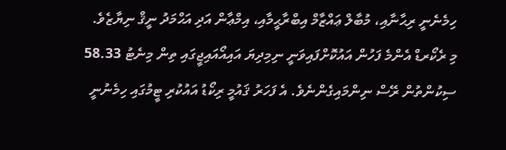ހިމެނެނީ ރިޙާނާއި، މުބާލް ޢައްޒާމް އިބްރާޙީމާއި، އިމްޢާން އަދި އަޙްމަދު ނީޤް ނިޔާޒެވެ. މި ރެކޯރޑް އެންމެ ފަހުން އައުކޮށްފައިވަނީ ނިމިދިޔަ އައިއޯއައިޖީގައި ތިން މިނެޓު 58.33 ސިކުންތުން ރޭސް ނިންމައިގެންނެވެ. އެ ފަހަރު ޤައުމީ ރިކޯޑު އައުކުރި ޓީމުގައި ހިމެނުނީ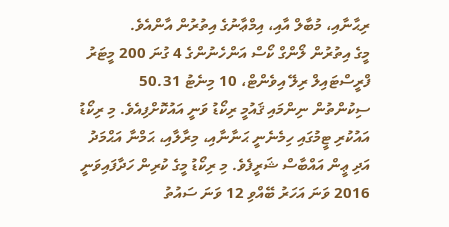ރިޙާނާއި، މުބާލް އާއި، އިމްޢާނުގެ އިތުރުން އާންއެވެ.
މީގެ އިތުރުން ލޯންގް ކޯސް އަންހެނުންގެ 4 ގުނަ 200 މީޓަރު ފްރީސްޓައިލް ރިލޭ އިވެންޓް، 10 މިނެޓު 50.31 ސިކުންތުން ނިންމައި ޤައުމީ ރިކޯޑު ވަނީ އައުކޮށްފިއެވެ. މި ރިކޯޑު އައުކުރި ޓީމުގައި ހިމެނެނީ ޙަނާނާއި، މިރާލާއި، ޙަމްނާ އަޙްމަދު އަދި ޢީން އައްބާސް ޝަރީފެވެ. މި ރިކޯޑު މީގެ ކުރިން ހަދާފައިވަނީ 2016 ވަނަ އަހަރު ބޭއްވި 12 ވަނަ ސައުތު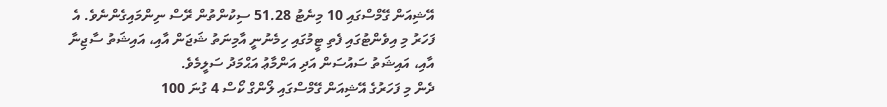އޭޝިއަން ގޭމްސްގައި 10 މިނެޓު 51.28 ސިކުންތުން ރޭސް ނިންމައިގެންނެވެ. އެ ފަހަރު މި އިވެންޓުގައި ފެތި ޓީމުގައި ހިމެނުނީ އާމިނަތު ޝަޖަން އާއި، އައިޝަތު ސާޖިނާ އާއި، އައިޝަތު ސައުސަން އަދި އަންމާޢު އަޙްމަދު ސަލީމެވެ.
ދެން މި ފަހަރުގެ އޭޝިއަން ގޭމްސްގައި ލޯންގް ކޯސް 4 ގުނަ 100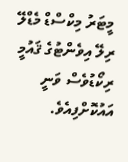މީޓަރު މިކްސްޑް މެޑްލޭ ރިލޭ އިވެންޓުގެ ޤައުމީ ރިކޯޑުވެސް ވަނީ އައުކޮށްފިއެވެ.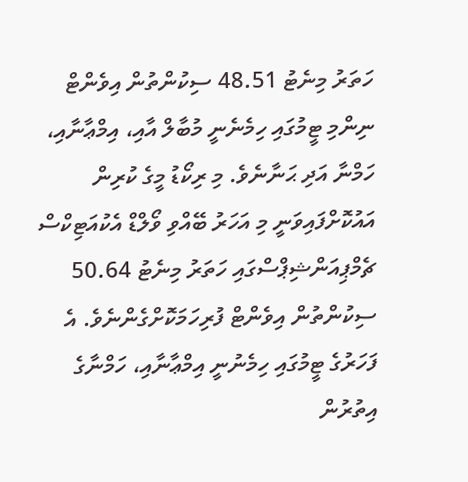ހަތަރު މިނެޓު 48.51 ސިކުންތުން އިވެންޓް ނިންމި ޓީމުގައި ހިމެނެނީ މުބާލް އާއި، އިމްޢާނާއި، ހަމްނާ އަދި ޙަނާނެވެ. މި ރިކޯޑު މީގެ ކުރިން އައުކޮށްފައިވަނީ މި އަހަރު ބޭއްވި ވޯލްޑް އެކުއަޓިކްސް ޗެމްޕިއަންޝިޕްސްގައި ހަތަރު މިނެޓު 50.64 ސިކުންތުން އިވެންޓް ފުރިހަމަކޮށްގެންނެވެ. އެ ފަހަރުގެ ޓީމުގައި ހިމެނުނީ އިމްޢާނާއި، ހަމްނާގެ އިތުރުން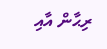ރިޙާން އާއި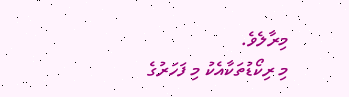މިރާލެވެ.
މި ރިކޯޑުތަކާއެކު މި ފަހަރުގެ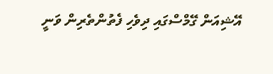އޭޝިއަން ގޭމްސްގައި ދިވެހި ފެތުންތެރިން ވަނީ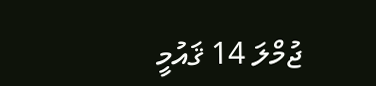ޖުމްލަ 14 ޤައުމީ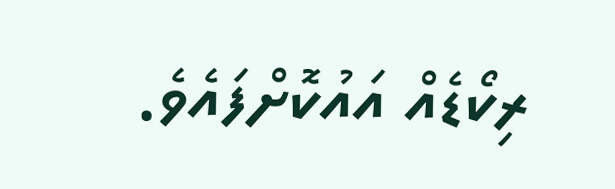ރިކޯޑެއް އައުކޮށްފައެވެ.